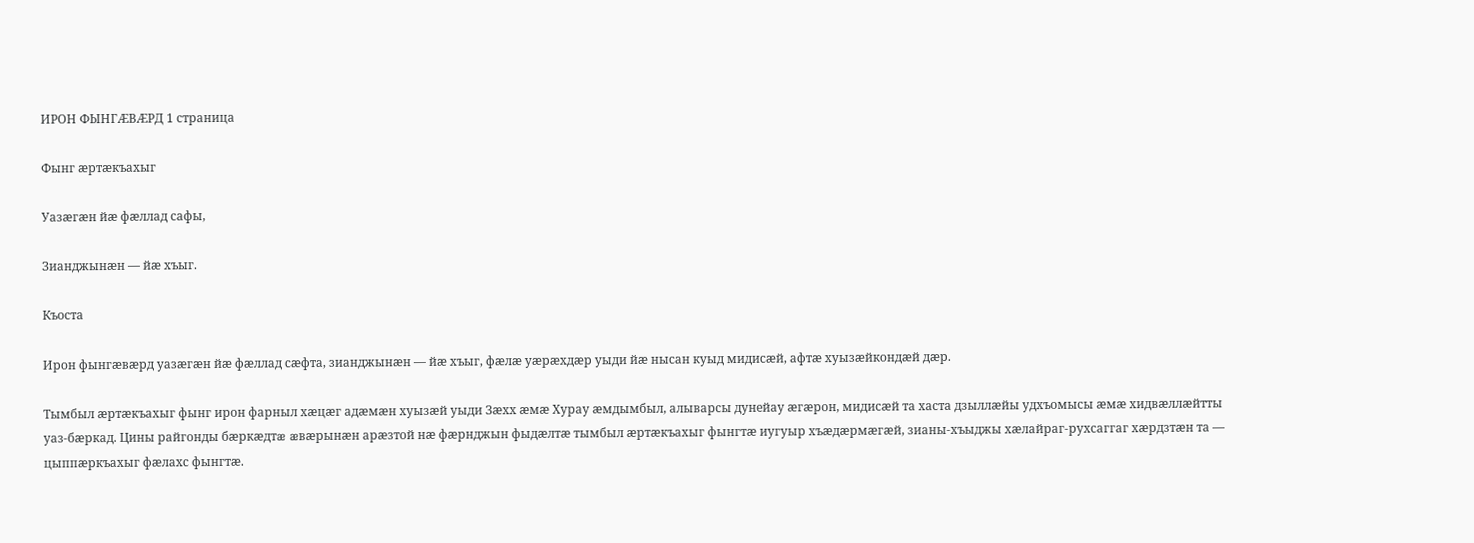ИРОН ФЫНГÆВÆРД 1 страница

Фынг æртæкъахыг

Уазæгæн йæ фæллад сафы,

Зианджынæн — йæ хъыг.

Къоста

Ирон фынгæвæрд уазæгæн йæ фæллад сæфта, зианджынæн — йæ хъыг, фæлæ уæрæхдæр уыди йæ нысан куыд мидисæй, афтæ хуызæйкондæй дæр.

Тымбыл æртæкъахыг фынг ирон фарныл хæцæг адæмæн хуызæй уыди Зæхх æмæ Хурау æмдымбыл, алыварсы дунейау æгæрон, мидисæй та хаста дзыллæйы удхъомысы æмæ хидвæллæйтты уаз-бæркад. Цины райгонды бæркæдтæ æвæрынæн арæзтой нæ фæрнджын фыдæлтæ тымбыл æртæкъахыг фынгтæ иугуыр хъæдæрмæгæй, зианы-хъыджы хæлайраг-рухсаггаг хæрдзтæн та — цыппæркъахыг фæлахс фынгтæ.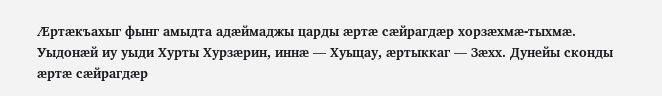Æртæкъахыг фынг амыдта адæймаджы царды æртæ сæйрагдæр хорзæхмæ-тыхмæ. Уыдонæй иу уыди Хурты Хурзæрин, иннæ — Хуыцау, æртыккаг — Зæхх. Дунейы сконды æртæ сæйрагдæр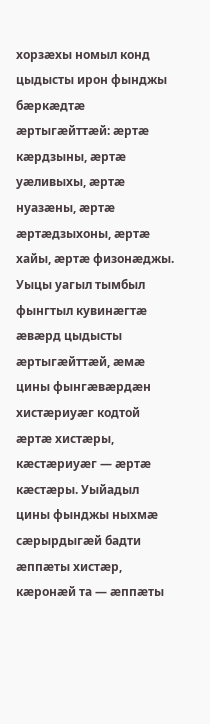хорзæхы номыл конд цыдысты ирон фынджы бæркæдтæ æртыгæйттæй: æртæ кæрдзыны, æртæ уæливыхы, æртæ нуазæны, æртæ æртæдзыхоны, æртæ хайы, æртæ физонæджы. Уыцы уагыл тымбыл фынгтыл кувинæгтæ æвæрд цыдысты æртыгæйттæй, æмæ цины фынгæвæрдæн хистæриуæг кодтой æртæ хистæры, кæстæриуæг — æртæ кæстæры. Уыйадыл цины фынджы ныхмæ сæрырдыгæй бадти æппæты хистæр, кæронæй та — æппæты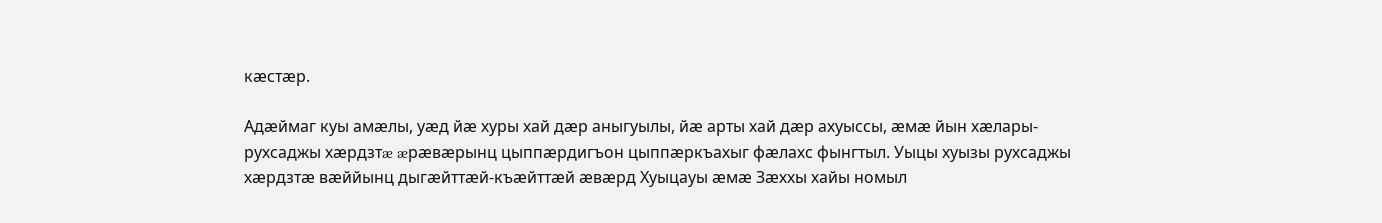кæстæр.

Адæймаг куы амæлы, уæд йæ хуры хай дæр аныгуылы, йæ арты хай дæр ахуыссы, æмæ йын хæлары-рухсаджы хæрдзтæ æрæвæрынц цыппæрдигъон цыппæркъахыг фæлахс фынгтыл. Уыцы хуызы рухсаджы хæрдзтæ вæййынц дыгæйттæй-къæйттæй æвæрд Хуыцауы æмæ Зæххы хайы номыл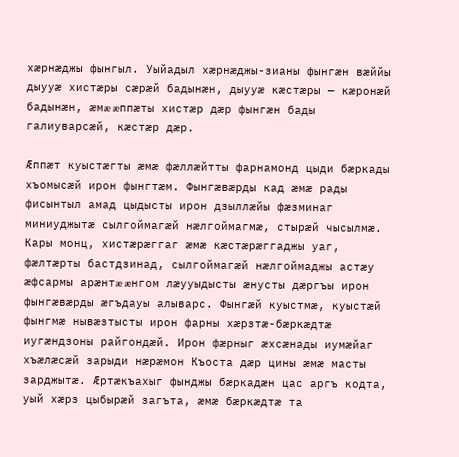хæрнæджы фынгыл. Уыйадыл хæрнæджы-зианы фынгæн вæййы дыууæ хистæры сæрæй бадынæн, дыууæ кæстæры — кæронæй бадынæн, æмæ æппæты хистæр дæр фынгæн бады галиуварсæй, кæстæр дæр.

Æппæт куыстæгты æмæ фæллæйтты фарнамонд цыди бæркады хъомысæй ирон фынгтæм. Фынгæвæрды кад æмæ рады фисынтыл амад цыдысты ирон дзыллæйы фæзминаг миниуджытæ сылгоймагæй нæлгоймагмæ, стырæй чысылмæ. Кары монц, хистæрæггаг æмæ кæстæрæггаджы уаг, фæлтæрты бастдзинад, сылгоймагæй нæлгоймаджы астæу æфсармы арæнтæ æнгом лæууыдысты æнусты дæргъы ирон фынгæвæрды æгъдауы алыварс. Фынгæй куыстмæ, куыстæй фынгмæ нывæзтысты ирон фарны хæрзтæ-бæркæдтæ иугæндзоны райгондæй. Ирон фæрныг æхсæнады иумæйаг хъæлæсæй зарыди нæрæмон Къоста дæр цины æмæ масты зарджытæ. Æртæкъахыг фынджы бæркадæн цас аргъ кодта, уый хæрз цыбырæй загъта, æмæ бæркæдтæ та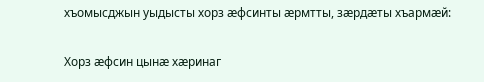хъомысджын уыдысты хорз æфсинты æрмтты, зæрдæты хъармæй:

Хорз æфсин цынæ хæринаг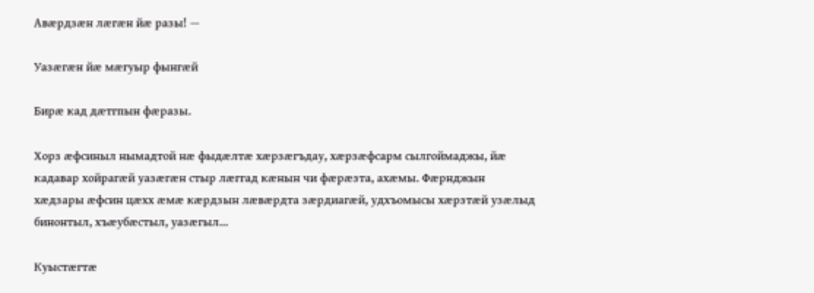Авæрдзæн лæгæн йæ разы! —

Уазæгæн йæ мæгуыр фынгæй

Бирæ кад дæтгпын фæразы.

Хорз æфсиныл нымадтой нæ фыдæлтæ хæрзæгъдау, хæрзæфсарм сылгоймаджы, йæ кадавар хойрагæй уазæгæн стыр лæггад кæнын чи фæрæзта, ахæмы. Фæрнджын хæдзары æфсин цæхх æмæ кæрдзын лæвæрдта зæрдиагæй, удхъомысы хæрзтæй узæлыд бинонтыл, хъæубæстыл, уазæгыл...

Куыстæгтæ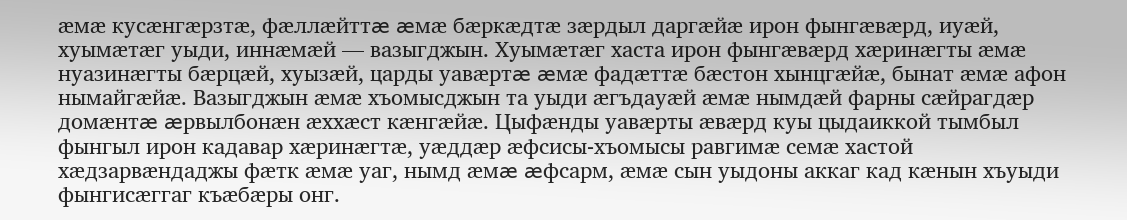æмæ кусæнгæрзтæ, фæллæйттæ æмæ бæркæдтæ зæрдыл даргæйæ ирон фынгæвæрд, иуæй, хуымæтæг уыди, иннæмæй — вазыгджын. Хуымæтæг хаста ирон фынгæвæрд хæринæгты æмæ нуазинæгты бæрцæй, хуызæй, царды уавæртæ æмæ фадæттæ бæстон хынцгæйæ, бынат æмæ афон нымайгæйæ. Вазыгджын æмæ хъомысджын та уыди æгъдауæй æмæ нымдæй фарны сæйрагдæр домæнтæ æрвылбонæн æххæст кæнгæйæ. Цыфæнды уавæрты æвæрд куы цыдаиккой тымбыл фынгыл ирон кадавар хæринæгтæ, уæддæр æфсисы-хъомысы равгимæ семæ хастой хæдзарвæндаджы фæтк æмæ уаг, нымд æмæ æфсарм, æмæ сын уыдоны аккаг кад кæнын хъуыди фынгисæггаг къæбæры онг.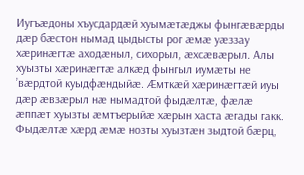Иугъæдоны хъусдардæй хуымæтæджы фынгæвæрды дæр бæстон нымад цыдысты рог æмæ уæззау хæринæгтæ аходæныл, сихорыл, æхсæвæрыл. Алы хуызты хæринæгтæ алкæд фынгыл иумæты не ’вæрдтой куыдфæндыйæ. Æмткæй хæринæгтæй иуы дæр æвзæрыл нæ нымадтой фыдæлтæ, фæлæ æппæт хуызты æмтъерыйæ хæрын хаста æгады гакк. Фыдæлтæ хæрд æмæ нозты хуызтæн зыдтой бæрц,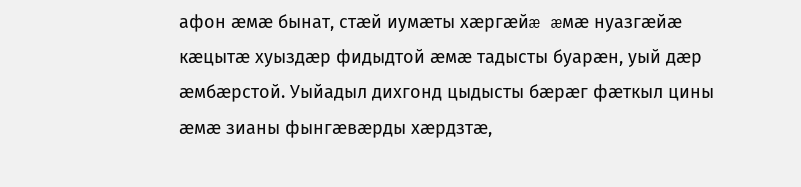афон æмæ бынат, стæй иумæты хæргæйæ æмæ нуазгæйæ кæцытæ хуыздæр фидыдтой æмæ тадысты буарæн, уый дæр æмбæрстой. Уыйадыл дихгонд цыдысты бæрæг фæткыл цины æмæ зианы фынгæвæрды хæрдзтæ,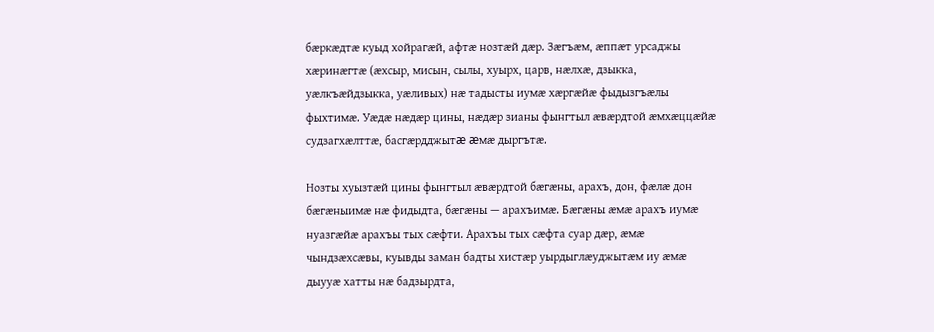бæркæдтæ куыд хойрагæй, афтæ нозтæй дæр. Зæгъæм, æппæт урсаджы хæринæгтæ (æхсыр, мисын, сылы, хуырх, царв, нæлхæ, дзыкка, уæлкъæйдзыкка, уæливых) нæ тадысты иумæ хæргæйæ фыдызгъæлы фыхтимæ. Уæдæ нæдæр цины, нæдæр зианы фынгтыл æвæрдтой æмхæццæйæ судзагхæлттæ, басгæрдджытæ æмæ дыргътæ.

Нозты хуызтæй цины фынгтыл æвæрдтой бæгæны, арахъ, дон, фæлæ дон бæгæныимæ нæ фидыдта, бæгæны — арахъимæ. Бæгæны æмæ арахъ иумæ нуазгæйæ арахъы тых сæфти. Арахъы тых сæфта суар дæр, æмæ чындзæхсæвы, куывды заман бадты хистæр уырдыглæуджытæм иу æмæ дыууæ хатты нæ бадзырдта,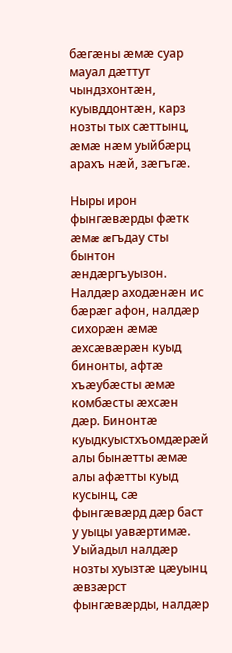бæгæны æмæ суар мауал дæттут чындзхонтæн, куывддонтæн, карз нозты тых сæттынц, æмæ нæм уыйбæрц арахъ нæй, зæгъгæ.

Ныры ирон фынгæвæрды фæтк æмæ æгъдау сты бынтон æндæргъуызон. Налдæр аходæнæн ис бæрæг афон, налдæр сихорæн æмæ æхсæвæрæн куыд бинонты, афтæ хъæубæсты æмæ комбæсты æхсæн дæр. Бинонтæ куыдкуыстхъомдæрæй алы бынæтты æмæ алы афæтты куыд кусынц, сæ фынгæвæрд дæр баст у уыцы уавæртимæ. Уыйадыл налдæр нозты хуызтæ цæуынц æвзæрст фынгæвæрды, налдæр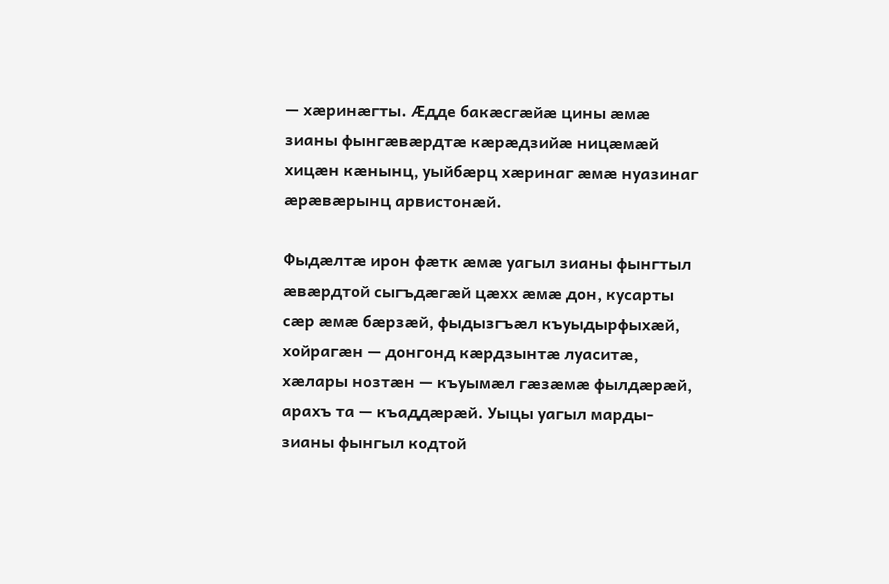— хæринæгты. Æдде бакæсгæйæ цины æмæ зианы фынгæвæрдтæ кæрæдзийæ ницæмæй хицæн кæнынц, уыйбæрц хæринаг æмæ нуазинаг æрæвæрынц арвистонæй.

Фыдæлтæ ирон фæтк æмæ уагыл зианы фынгтыл æвæрдтой сыгъдæгæй цæхх æмæ дон, кусарты сæр æмæ бæрзæй, фыдызгъæл къуыдырфыхæй, хойрагæн — донгонд кæрдзынтæ луаситæ, хæлары нозтæн — къуымæл гæзæмæ фылдæрæй, арахъ та — къаддæрæй. Уыцы уагыл марды-зианы фынгыл кодтой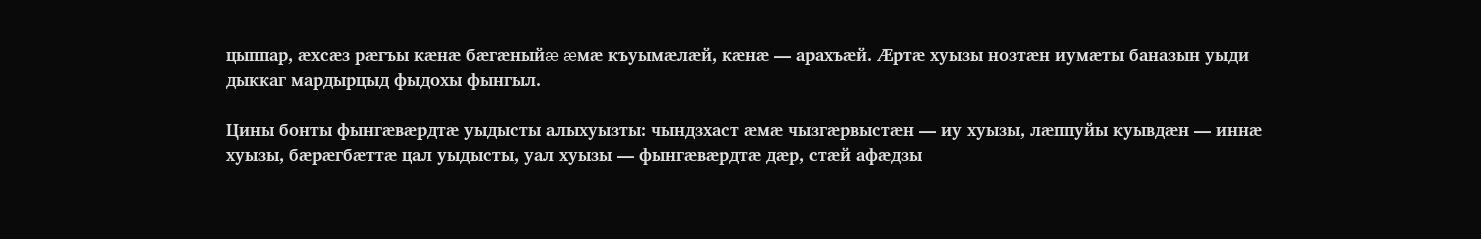цыппар, æхсæз рæгъы кæнæ бæгæныйæ æмæ къуымæлæй, кæнæ — арахъæй. Æртæ хуызы нозтæн иумæты баназын уыди дыккаг мардырцыд фыдохы фынгыл.

Цины бонты фынгæвæрдтæ уыдысты алыхуызты: чындзхаст æмæ чызгæрвыстæн — иу хуызы, лæппуйы куывдæн — иннæ хуызы, бæрæгбæттæ цал уыдысты, уал хуызы — фынгæвæрдтæ дæр, стæй афæдзы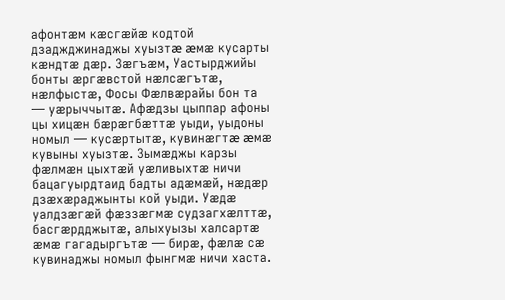афонтæм кæсгæйæ кодтой дзаджджинаджы хуызтæ æмæ кусарты кæндтæ дæр. Зæгъæм, Уастырджийы бонты æргæвстой нæлсæгътæ, нæлфыстæ, Фосы Фæлвæрайы бон та — уæрыччытæ. Афæдзы цыппар афоны цы хицæн бæрæгбæттæ уыди, уыдоны номыл — кусæртытæ, кувинæгтæ æмæ кувыны хуызтæ. Зымæджы карзы фæлмæн цыхтæй уæливыхтæ ничи бацагуырдтаид бадты адæмæй, нæдæр дзæхæраджынты кой уыди. Уæдæ уалдзæгæй фæззæгмæ судзагхæлттæ, басгæрдджытæ, алыхуызы халсартæ æмæ гагадыргътæ — бирæ, фæлæ сæ кувинаджы номыл фынгмæ ничи хаста.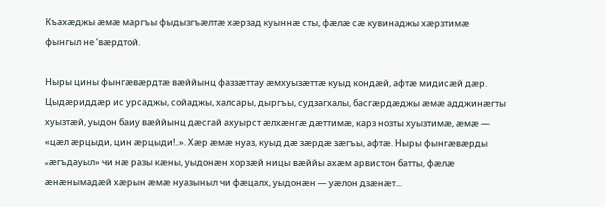Къахæджы æмæ маргъы фыдызгъæлтæ хæрзад куыннæ сты, фæлæ сæ кувинаджы хæрзтимæ фынгыл не ’вæрдтой.

Ныры цины фынгæвæрдтæ вæййынц фаззæттау æмхуызæттæ куыд кондæй, афтæ мидисæй дæр. Цыдæриддæр ис урсаджы, сойаджы, халсары, дыргъы, судзагхалы, басгæрдæджы æмæ адджинæгты хуызтæй, уыдон баиу вæййынц дæсгай ахуырст æлхæнгæ дæттимæ, карз нозты хуызтимæ, æмæ — «цæл æрцыди, цин æрцыди!..». Хæр æмæ нуаз, куыд дæ зæрдæ зæгъы, афтæ. Ныры фынгæвæрды «æгъдауыл» чи нæ разы кæны, уыдонæн хорзæй ницы вæййы ахæм арвистон батты, фæлæ æнæнымадæй хæрын æмæ нуазыныл чи фæцалх, уыдонæн — уæлон дзæнæт...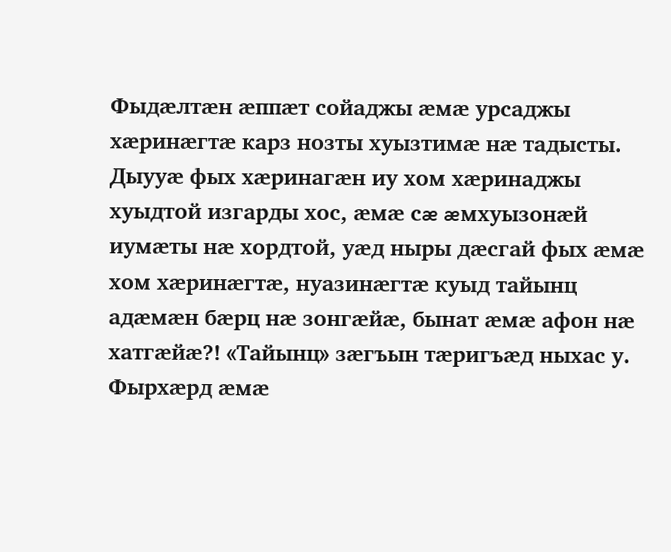Фыдæлтæн æппæт сойаджы æмæ урсаджы хæринæгтæ карз нозты хуызтимæ нæ тадысты. Дыууæ фых хæринагæн иу хом хæринаджы хуыдтой изгарды хос, æмæ сæ æмхуызонæй иумæты нæ хордтой, уæд ныры дæсгай фых æмæ хом хæринæгтæ, нуазинæгтæ куыд тайынц адæмæн бæрц нæ зонгæйæ, бынат æмæ афон нæ хатгæйæ?! «Тайынц» зæгъын тæригъæд ныхас у. Фырхæрд æмæ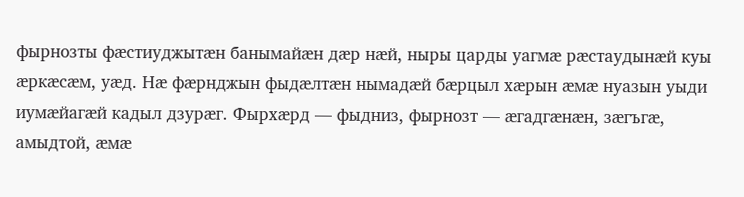фырнозты фæстиуджытæн банымайæн дæр нæй, ныры царды уагмæ рæстаудынæй куы æркæсæм, уæд. Нæ фæрнджын фыдæлтæн нымадæй бæрцыл хæрын æмæ нуазын уыди иумæйагæй кадыл дзурæг. Фырхæрд — фыдниз, фырнозт — æгадгæнæн, зæгъгæ, амыдтой, æмæ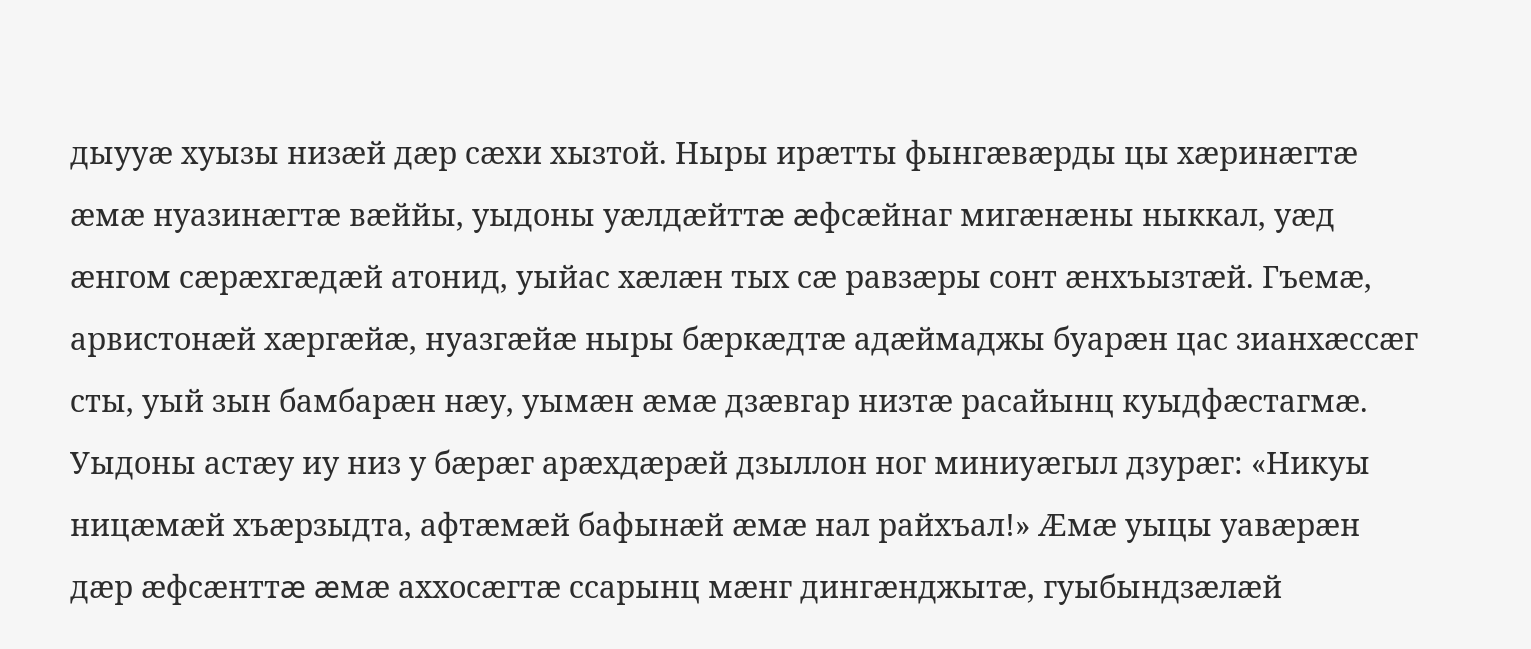дыууæ хуызы низæй дæр сæхи хызтой. Ныры ирæтты фынгæвæрды цы хæринæгтæ æмæ нуазинæгтæ вæййы, уыдоны уæлдæйттæ æфсæйнаг мигæнæны ныккал, уæд æнгом сæрæхгæдæй атонид, уыйас хæлæн тых сæ равзæры сонт æнхъызтæй. Гъемæ, арвистонæй хæргæйæ, нуазгæйæ ныры бæркæдтæ адæймаджы буарæн цас зианхæссæг сты, уый зын бамбарæн нæу, уымæн æмæ дзæвгар низтæ расайынц куыдфæстагмæ. Уыдоны астæу иу низ у бæрæг арæхдæрæй дзыллон ног миниуæгыл дзурæг: «Никуы ницæмæй хъæрзыдта, афтæмæй бафынæй æмæ нал райхъал!» Æмæ уыцы уавæрæн дæр æфсæнттæ æмæ аххосæгтæ ссарынц мæнг дингæнджытæ, гуыбындзæлæй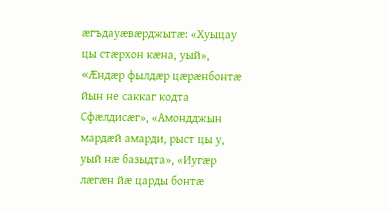æгъдауæвæрджытæ: «Хуыцау цы стæрхон кæна, уый», «Æндæр фылдæр цæрæнбонтæ йын не саккаг кодта Сфæлдисæг», «Амондджын мардæй амарди, рыст цы у, уый нæ базыдта», «Иугæр лæгæн йæ царды бонтæ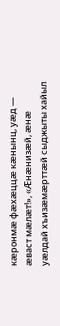кæронмæ фæхæццæ кæнынц, уæд — æваст мæлæт!», «Æнæнизæй, æнæ уæлдай хъизæмæрттæй сыджыты хайыл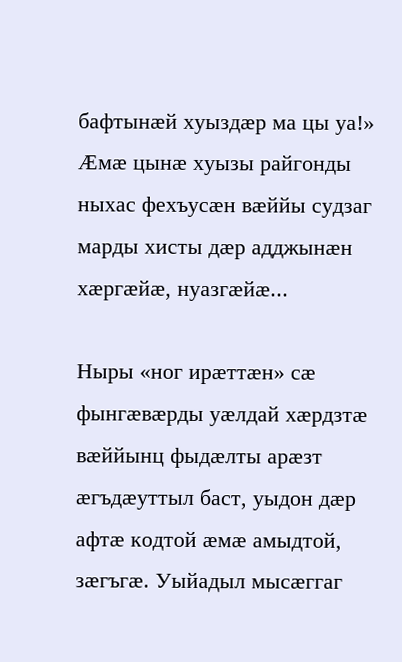бафтынæй хуыздæр ма цы уа!» Æмæ цынæ хуызы райгонды ныхас фехъусæн вæййы судзаг марды хисты дæр адджынæн хæргæйæ, нуазгæйæ...

Ныры «ног ирæттæн» сæ фынгæвæрды уæлдай хæрдзтæ вæййынц фыдæлты арæзт æгъдæуттыл баст, уыдон дæр афтæ кодтой æмæ амыдтой, зæгъгæ. Уыйадыл мысæггаг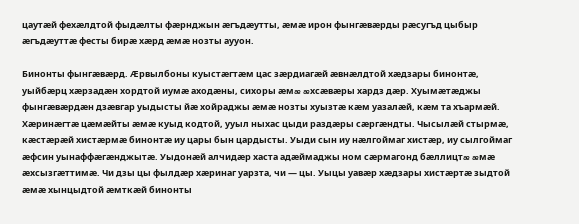цаутæй фехæлдтой фыдæлты фæрнджын æгъдæутты, æмæ ирон фынгæвæрды рæсугъд цыбыр æгъдæуттæ фесты бирæ хæрд æмæ нозты аууон.

Бинонты фынгæвæрд. Æрвылбоны куыстæгтæм цас зæрдиагæй æвнæлдтой хæдзары бинонтæ, уыйбæрц хæрзадæн хордтой иумæ аходæны, сихоры æмæ æхсæвæры хардз дæр. Хуымæтæджы фынгæвæрдæн дзæвгар уыдысты йæ хойраджы æмæ нозты хуызтæ кæм уазалæй, кæм та хъармæй. Хæринæгтæ цæмæйты æмæ куыд кодтой, ууыл ныхас цыди раздæры сæргæндты. Чысылæй стырмæ, кæстæрæй хистæрмæ бинонтæ иу цары бын цардысты. Уыди сын иу нæлгоймаг хистæр, иу сылгоймаг æфсин уынаффæгæнджытæ. Уыдонæй алчидæр хаста адæймаджы ном сæрмагонд бæллицтæ æмæ æхсызгæттимæ. Чи дзы цы фылдæр хæринаг уарзта, чи — цы. Уыцы уавæр хæдзары хистæртæ зыдтой æмæ хынцыдтой æмткæй бинонты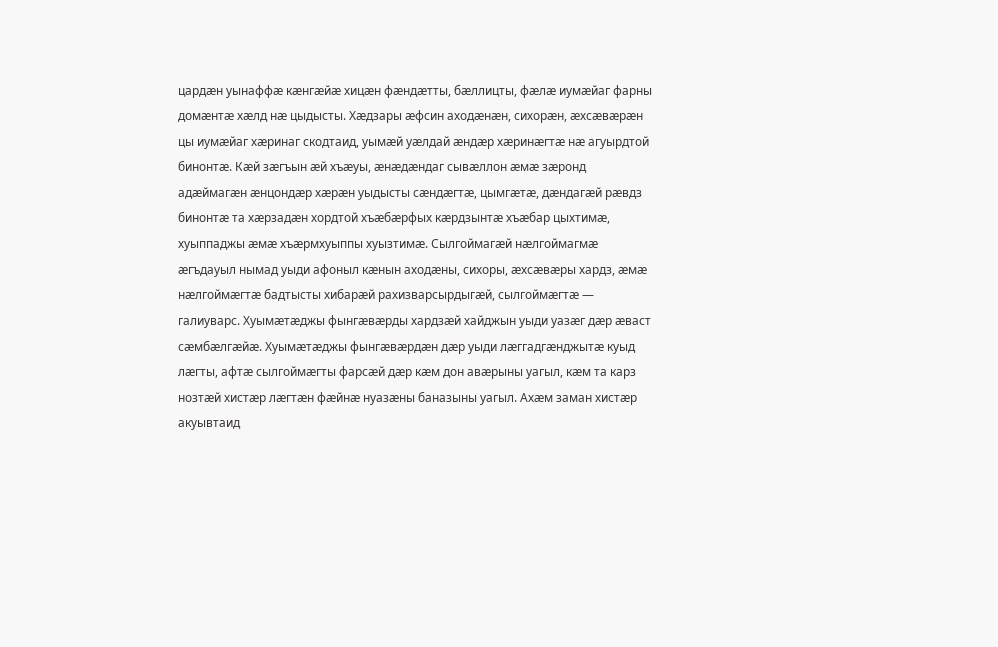цардæн уынаффæ кæнгæйæ хицæн фæндæтты, бæллицты, фæлæ иумæйаг фарны домæнтæ хæлд нæ цыдысты. Хæдзары æфсин аходæнæн, сихорæн, æхсæвæрæн цы иумæйаг хæринаг скодтаид, уымæй уæлдай æндæр хæринæгтæ нæ агуырдтой бинонтæ. Кæй зæгъын æй хъæуы, æнæдæндаг сывæллон æмæ зæронд адæймагæн æнцондæр хæрæн уыдысты сæндæгтæ, цымгæтæ, дæндагæй рæвдз бинонтæ та хæрзадæн хордтой хъæбæрфых кæрдзынтæ хъæбар цыхтимæ, хуыппаджы æмæ хъæрмхуыппы хуызтимæ. Сылгоймагæй нæлгоймагмæ æгъдауыл нымад уыди афоныл кæнын аходæны, сихоры, æхсæвæры хардз, æмæ нæлгоймæгтæ бадтысты хибарæй рахизварсырдыгæй, сылгоймæгтæ — галиуварс. Хуымæтæджы фынгæвæрды хардзæй хайджын уыди уазæг дæр æваст сæмбæлгæйæ. Хуымæтæджы фынгæвæрдæн дæр уыди лæггадгæнджытæ куыд лæгты, афтæ сылгоймæгты фарсæй дæр кæм дон авæрыны уагыл, кæм та карз нозтæй хистæр лæгтæн фæйнæ нуазæны баназыны уагыл. Ахæм заман хистæр акуывтаид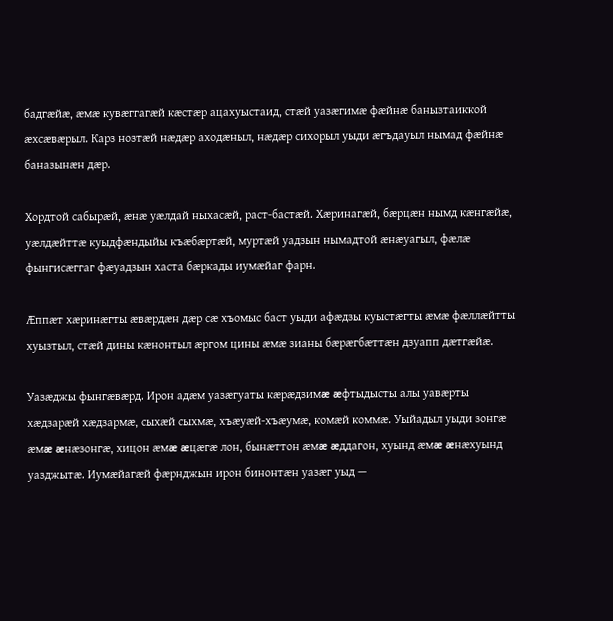бадгæйæ, æмæ кувæггагæй кæстæр ацахуыстаид, стæй уазæгимæ фæйнæ банызтаиккой æхсæвæрыл. Карз нозтæй нæдæр аходæныл, нæдæр сихорыл уыди æгъдауыл нымад фæйнæ баназынæн дæр.

Хордтой сабырæй, æнæ уæлдай ныхасæй, раст-бастæй. Хæринагæй, бæрцæн нымд кæнгæйæ, уæлдæйттæ куыдфæндыйы къæбæртæй, муртæй уадзын нымадтой æнæуагыл, фæлæ фынгисæггаг фæуадзын хаста бæркады иумæйаг фарн.

Æппæт хæринæгты æвæрдæн дæр сæ хъомыс баст уыди афæдзы куыстæгты æмæ фæллæйтты хуызтыл, стæй дины кæнонтыл æргом цины æмæ зианы бæрæгбæттæн дзуапп дæтгæйæ.

Уазæджы фынгæвæрд. Ирон адæм уазæгуаты кæрæдзимæ æфтыдысты алы уавæрты хæдзарæй хæдзармæ, сыхæй сыхмæ, хъæуæй-хъæумæ, комæй коммæ. Уыйадыл уыди зонгæ æмæ æнæзонгæ, хицон æмæ æцæгæ лон, бынæттон æмæ æддагон, хуынд æмæ æнæхуынд уазджытæ. Иумæйагæй фæрнджын ирон бинонтæн уазæг уыд —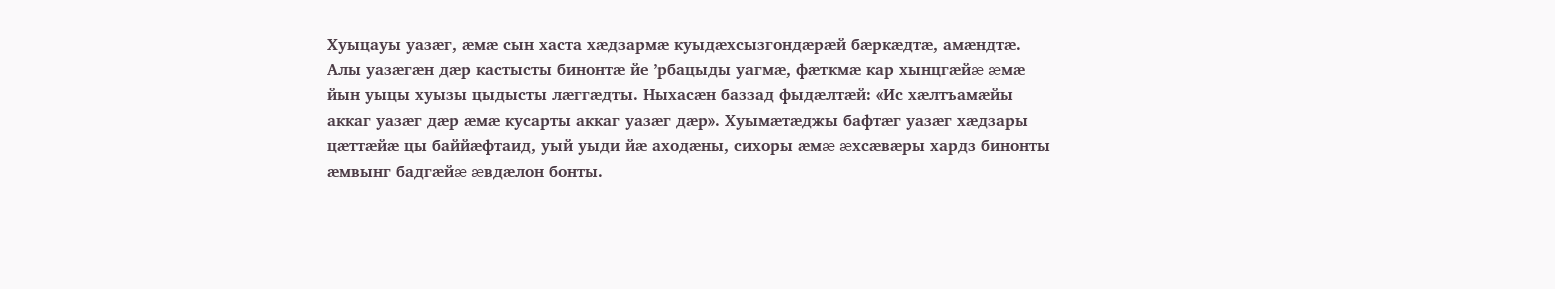Хуыцауы уазæг, æмæ сын хаста хæдзармæ куыдæхсызгондæрæй бæркæдтæ, амæндтæ. Алы уазæгæн дæр кастысты бинонтæ йе ’рбацыды уагмæ, фæткмæ кар хынцгæйæ æмæ йын уыцы хуызы цыдысты лæггæдты. Ныхасæн баззад фыдæлтæй: «Ис хæлтъамæйы аккаг уазæг дæр æмæ кусарты аккаг уазæг дæр». Хуымæтæджы бафтæг уазæг хæдзары цæттæйæ цы баййæфтаид, уый уыди йæ аходæны, сихоры æмæ æхсæвæры хардз бинонты æмвынг бадгæйæ æвдæлон бонты.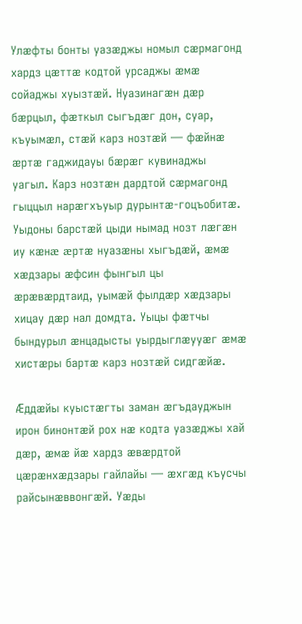Улæфты бонты уазæджы номыл сæрмагонд хардз цæттæ кодтой урсаджы æмæ сойаджы хуызтæй. Нуазинагæн дæр бæрцыл, фæткыл сыгъдæг дон, суар, къуымæл, стæй карз нозтæй — фæйнæ æртæ гаджидауы бæрæг кувинаджы уагыл. Карз нозтæн дардтой сæрмагонд гыццыл нарæгхъуыр дурынтæ-гоцъобитæ. Уыдоны барстæй цыди нымад нозт лæгæн иу кæнæ æртæ нуазæны хыгъдæй, æмæ хæдзары æфсин фынгыл цы æрæвæрдтаид, уымæй фылдæр хæдзары хицау дæр нал домдта. Уыцы фæтчы бындурыл æнцадысты уырдыглæууæг æмæ хистæры бартæ карз нозтæй сидгæйæ.

Æддæйы куыстæгты заман æгъдауджын ирон бинонтæй рох нæ кодта уазæджы хай дæр, æмæ йæ хардз æвæрдтой цæрæнхæдзары гайлайы — æхгæд къусчы райсынæввонгæй. Уæды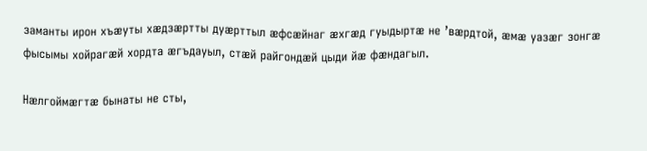заманты ирон хъæуты хæдзæртты дуæрттыл æфсæйнаг æхгæд гуыдыртæ не ’вæрдтой, æмæ уазæг зонгæ фысымы хойрагæй хордта æгъдауыл, стæй райгондæй цыди йæ фæндагыл.

Нæлгоймæгтæ бынаты не сты,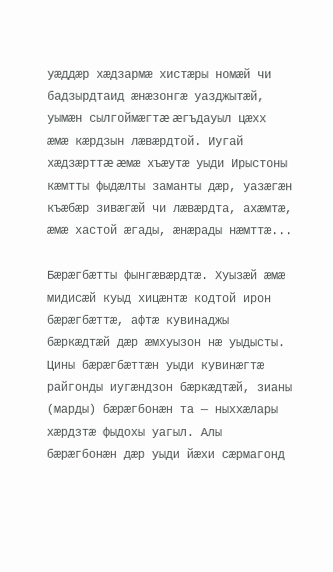уæддæр хæдзармæ хистæры номæй чи бадзырдтаид æнæзонгæ уазджытæй, уымæн сылгоймæгтæ æгъдауыл цæхх æмæ кæрдзын лæвæрдтой. Иугай хæдзæрттæ æмæ хъæутæ уыди Ирыстоны кæмтты фыдæлты заманты дæр, уазæгæн къæбæр зивæгæй чи лæвæрдта, ахæмтæ, æмæ хастой æгады, æнæрады нæмттæ...

Бæрæгбæтты фынгæвæрдтæ. Хуызæй æмæ мидисæй куыд хицæнтæ кодтой ирон бæрæгбæттæ, афтæ кувинаджы бæркæдтæй дæр æмхуызон нæ уыдысты. Цины бæрæгбæттæн уыди кувинæгтæ райгонды иугæндзон бæркæдтæй, зианы (марды) бæрæгбонæн та — ныххæлары хæрдзтæ фыдохы уагыл. Алы бæрæгбонæн дæр уыди йæхи сæрмагонд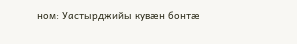ном: Уастырджийы кувæн бонтæ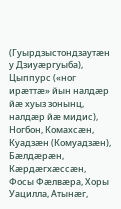(Гуырдзыстондзаутæн у Дзиуæргуыба), Цыппурс («ног ирæттæ» йын налдæр йæ хуыз зонынц, налдæр йæ мидис), Ногбон, Комахсæн, Куадзæн (Комуадзæн), Бæлдæрæн, Кæрдæгхæссæн, Фосы Фæлвæра, Хоры Уацилла, Атынæг,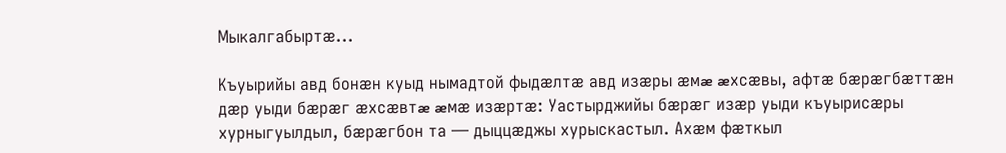Мыкалгабыртæ...

Къуырийы авд бонæн куыд нымадтой фыдæлтæ авд изæры æмæ æхсæвы, афтæ бæрæгбæттæн дæр уыди бæрæг æхсæвтæ æмæ изæртæ: Уастырджийы бæрæг изæр уыди къуырисæры хурныгуылдыл, бæрæгбон та — дыццæджы хурыскастыл. Ахæм фæткыл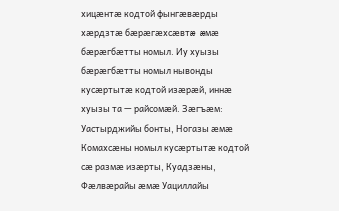хицæнтæ кодтой фынгæвæрды хæрдзтæ бæрæгæхсæвтæ æмæ бæрæгбæтты номыл. Иу хуызы бæрæгбæтты номыл нывонды кусæртытæ кодтой изæрæй, иннæ хуызы та — райсомæй. Зæгъæм: Уастырджийы бонты, Ногазы æмæ Комахсæны номыл кусæртытæ кодтой сæ размæ изæрты, Куадзæны, Фæлвæрайы æмæ Уациллайы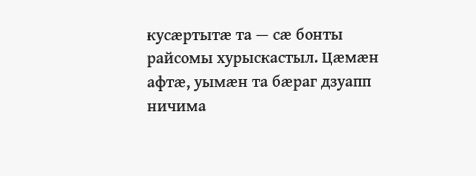кусæртытæ та — сæ бонты райсомы хурыскастыл. Цæмæн афтæ, уымæн та бæраг дзуапп ничима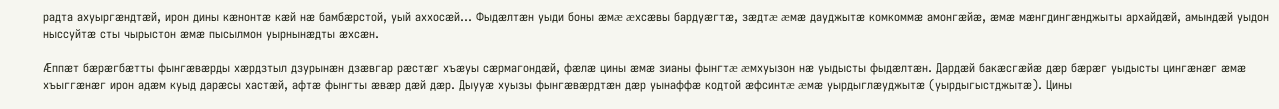радта ахуыргæндтæй, ирон дины кæнонтæ кæй нæ бамбæрстой, уый аххосæй... Фыдæлтæн уыди боны æмæ æхсæвы бардуæгтæ, зæдтæ æмæ дауджытæ комкоммæ амонгæйæ, æмæ мæнгдингæнджыты архайдæй, амындæй уыдон ныссуйтæ сты чырыстон æмæ пысылмон уырнынæдты æхсæн.

Æппæт бæрæгбæтты фынгæвæрды хæрдзтыл дзурынæн дзæвгар рæстæг хъæуы сæрмагондæй, фæлæ цины æмæ зианы фынгтæ æмхуызон нæ уыдысты фыдæлтæн. Дардæй бакæсгæйæ дæр бæрæг уыдысты цингæнæг æмæ хъыггæнæг ирон адæм куыд дарæсы хастæй, афтæ фынгты æвæр дæй дæр. Дыууæ хуызы фынгæвæрдтæн дæр уынаффæ кодтой æфсинтæ æмæ уырдыглæуджытæ (уырдыгыстджытæ). Цины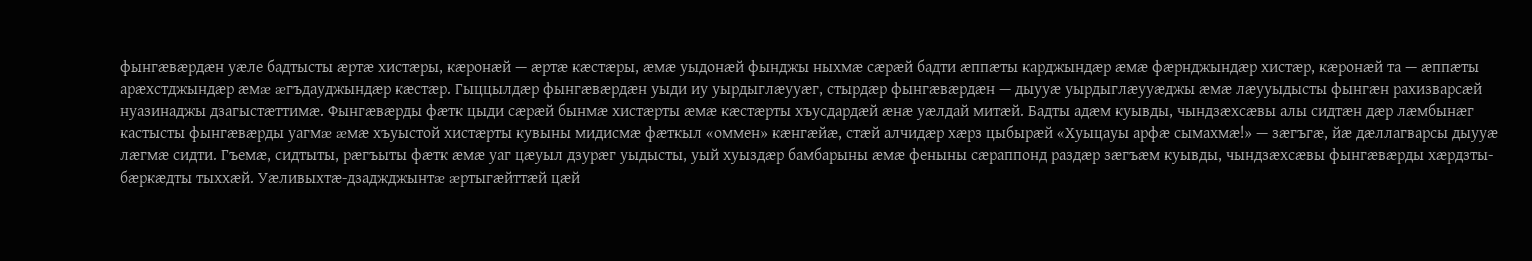фынгæвæрдæн уæле бадтысты æртæ хистæры, кæронæй — æртæ кæстæры, æмæ уыдонæй фынджы ныхмæ сæрæй бадти æппæты карджындæр æмæ фæрнджындæр хистæр, кæронæй та — æппæты арæхстджындæр æмæ æгъдауджындæр кæстæр. Гыццылдæр фынгæвæрдæн уыди иу уырдыглæууæг, стырдæр фынгæвæрдæн — дыууæ уырдыглæууæджы æмæ лæууыдысты фынгæн рахизварсæй нуазинаджы дзагыстæттимæ. Фынгæвæрды фæтк цыди сæрæй бынмæ хистæрты æмæ кæстæрты хъусдардæй æнæ уæлдай митæй. Бадты адæм куывды, чындзæхсæвы алы сидтæн дæр лæмбынæг кастысты фынгæвæрды уагмæ æмæ хъуыстой хистæрты кувыны мидисмæ фæткыл «оммен» кæнгæйæ, стæй алчидæр хæрз цыбырæй «Хуыцауы арфæ сымахмæ!» — зæгъгæ, йæ дæллагварсы дыууæ лæгмæ сидти. Гъемæ, сидтыты, рæгъыты фæтк æмæ уаг цæуыл дзурæг уыдысты, уый хуыздæр бамбарыны æмæ феныны сæраппонд раздæр зæгъæм куывды, чындзæхсæвы фынгæвæрды хæрдзты-бæркæдты тыххæй. Уæливыхтæ-дзаджджынтæ æртыгæйттæй цæй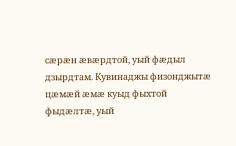сæрæн æвæрдтой, уый фæдыл дзырдтам. Кувинаджы физонджытæ цæмæй æмæ куыд фыхтой фыдæлтæ, уый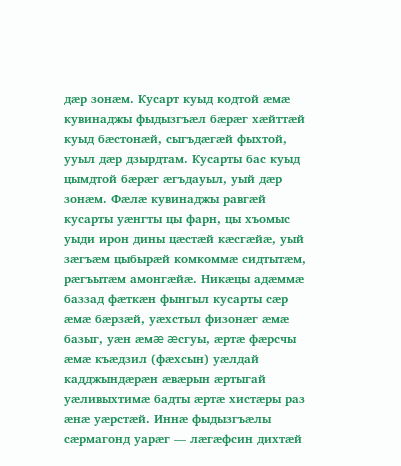дæр зонæм. Кусарт куыд кодтой æмæ кувинаджы фыдызгъæл бæрæг хæйттæй куыд бæстонæй, сыгъдæгæй фыхтой, ууыл дæр дзырдтам. Кусарты бас куыд цымдтой бæрæг æгъдауыл, уый дæр зонæм. Фæлæ кувинаджы равгæй кусарты уæнгты цы фарн, цы хъомыс уыди ирон дины цæстæй кæсгæйæ, уый зæгъæм цыбырæй комкоммæ сидтытæм, рæгъытæм амонгæйæ. Никæцы адæммæ баззад фæткæн фынгыл кусарты сæр æмæ бæрзæй, уæхстыл физонæг æмæ базыг, уæн æмæ æсгуы, æртæ фæрсчы æмæ къæдзил (фæхсын) уæлдай кадджындæрæн æвæрын æртыгай уæливыхтимæ бадты æртæ хистæры раз æнæ уæрстæй. Иннæ фыдызгъæлы сæрмагонд уарæг — лæгæфсин дихтæй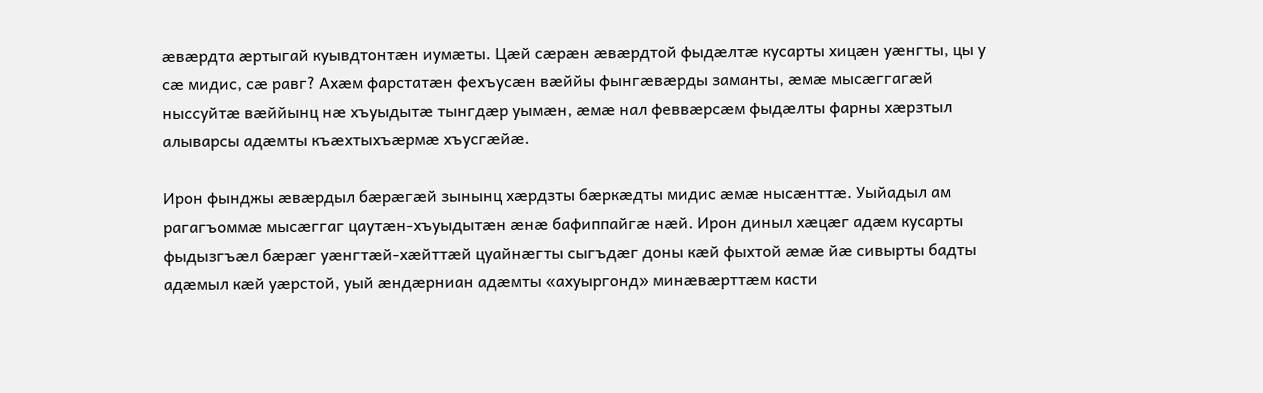æвæрдта æртыгай куывдтонтæн иумæты. Цæй сæрæн æвæрдтой фыдæлтæ кусарты хицæн уæнгты, цы у сæ мидис, сæ равг? Ахæм фарстатæн фехъусæн вæййы фынгæвæрды заманты, æмæ мысæггагæй ныссуйтæ вæййынц нæ хъуыдытæ тынгдæр уымæн, æмæ нал феввæрсæм фыдæлты фарны хæрзтыл алыварсы адæмты къæхтыхъæрмæ хъусгæйæ.

Ирон фынджы æвæрдыл бæрæгæй зынынц хæрдзты бæркæдты мидис æмæ нысæнттæ. Уыйадыл ам рагагъоммæ мысæггаг цаутæн-хъуыдытæн æнæ бафиппайгæ нæй. Ирон диныл хæцæг адæм кусарты фыдызгъæл бæрæг уæнгтæй-хæйттæй цуайнæгты сыгъдæг доны кæй фыхтой æмæ йæ сивырты бадты адæмыл кæй уæрстой, уый æндæрниан адæмты «ахуыргонд» минæвæрттæм касти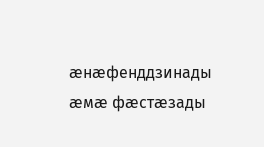æнæфенддзинады æмæ фæстæзады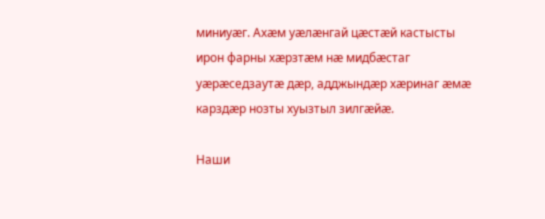миниуæг. Ахæм уæлæнгай цæстæй кастысты ирон фарны хæрзтæм нæ мидбæстаг уæрæседзаутæ дæр, адджындæр хæринаг æмæ карздæр нозты хуызтыл зилгæйæ.

Наши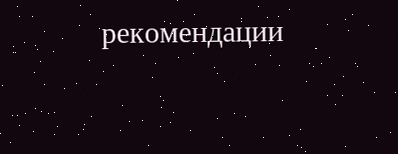рекомендации